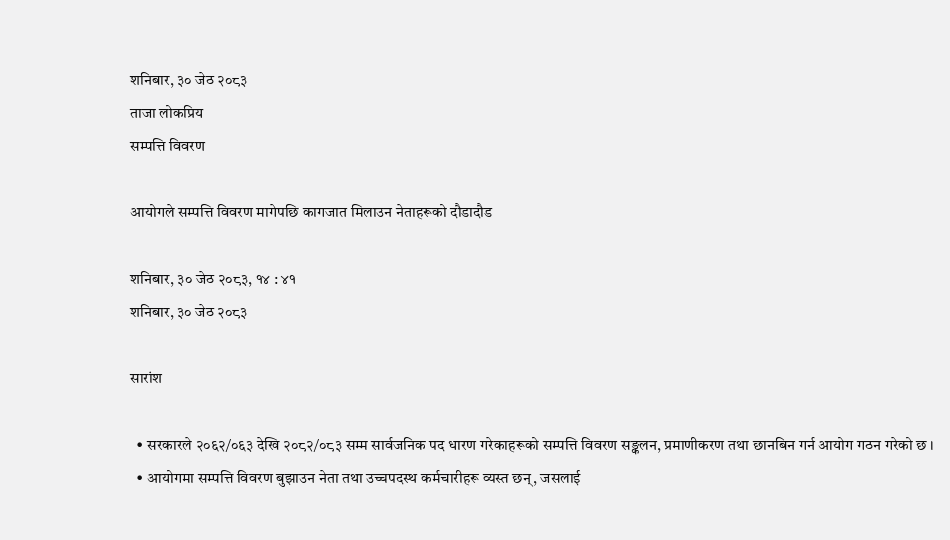शनिबार, ३० जेठ २०८३
ताजा लोकप्रिय
सम्पत्ति विवरण

आयोगले सम्पत्ति विवरण मागेपछि कागजात मिलाउन नेताहरूको दौडादौड

शनिबार, ३० जेठ २०८३, १४ : ४१
शनिबार, ३० जेठ २०८३

सारांश

  • सरकारले २०६२/०६३ देखि २०८२/०८३ सम्म सार्वजनिक पद धारण गरेकाहरूको सम्पत्ति विवरण सङ्कलन, प्रमाणीकरण तथा छानबिन गर्न आयोग गठन गरेको छ ।
  • आयोगमा सम्पत्ति विवरण बुझाउन नेता तथा उच्चपदस्थ कर्मचारीहरू व्यस्त छन्, जसलाई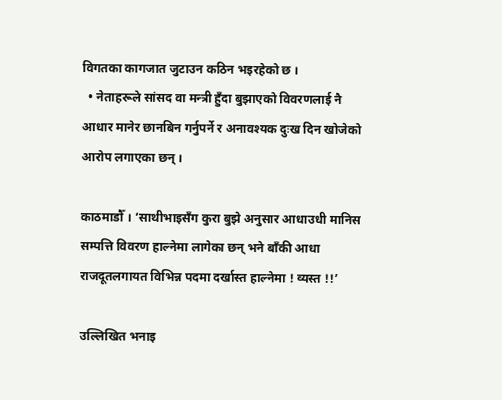विगतका कागजात जुटाउन कठिन भइरहेको छ ।
  • नेताहरूले सांसद वा मन्त्री हुँदा बुझाएको विवरणलाई नै आधार मानेर छानबिन गर्नुपर्ने र अनावश्यक दुःख दिन खोजेको आरोप लगाएका छन् ।

काठमाडौँ । ‘साथीभाइसँग कुरा बुझे अनुसार आधाउधी मानिस सम्पत्ति विवरण हाल्नेमा लागेका छन् भने बाँकी आधा राजदूतलगायत विभिन्न पदमा दर्खास्त हाल्नेमा ! व्यस्त !!’

उल्लिखित भनाइ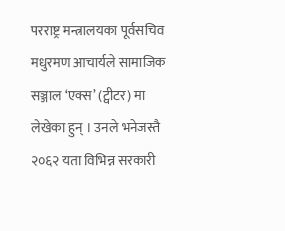परराष्ट्र मन्त्रालयका पूर्वसचिव मधुरमण आचार्यले सामाजिक सञ्जाल ‘एक्स’ (ट्वीटर) मा लेखेका हुन् । उनले भनेजस्तै २०६२ यता विभिन्न सरकारी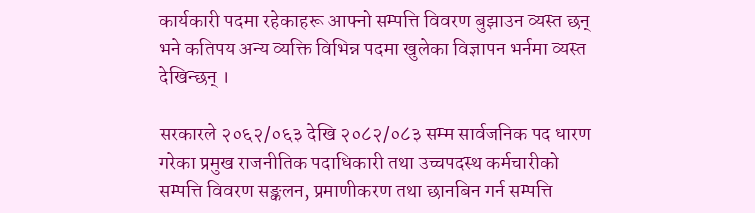कार्यकारी पदमा रहेकाहरू आफ्नो सम्पत्ति विवरण बुझाउन व्यस्त छन् भने कतिपय अन्य व्यक्ति विभिन्न पदमा खुलेका विज्ञापन भर्नमा व्यस्त देखिन्छन् ।

सरकारले २०६२/०६३ देखि २०८२/०८३ सम्म सार्वजनिक पद धारण गरेका प्रमुख राजनीतिक पदाधिकारी तथा उच्चपदस्थ कर्मचारीको सम्पत्ति विवरण सङ्कलन, प्रमाणीकरण तथा छानबिन गर्न सम्पत्ति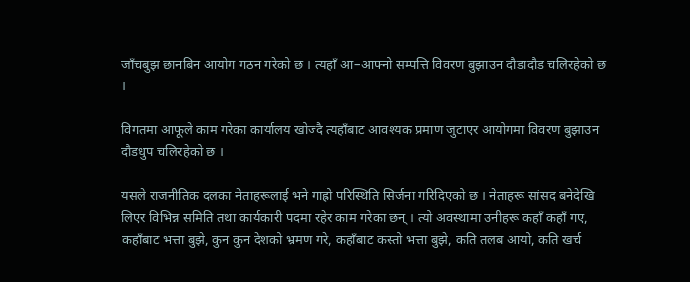जाँचबुझ छानबिन आयोग गठन गरेको छ । त्यहाँ आ–आफ्नो सम्पत्ति विवरण बुझाउन दौडादौड चलिरहेको छ ।

विगतमा आफूले काम गरेका कार्यालय खोज्दै त्यहाँबाट आवश्यक प्रमाण जुटाएर आयोगमा विवरण बुझाउन दौडधुप चलिरहेको छ ।

यसले राजनीतिक दलका नेताहरूलाई भने गाह्रो परिस्थिति सिर्जना गरिदिएको छ । नेताहरू सांसद बनेदेखि लिएर विभिन्न समिति तथा कार्यकारी पदमा रहेर काम गरेका छन् । त्यो अवस्थामा उनीहरू कहाँ कहाँ गए, कहाँबाट भत्ता बुझे, कुन कुन देशको भ्रमण गरे, कहाँबाट कस्तो भत्ता बुझे, कति तलब आयो, कति खर्च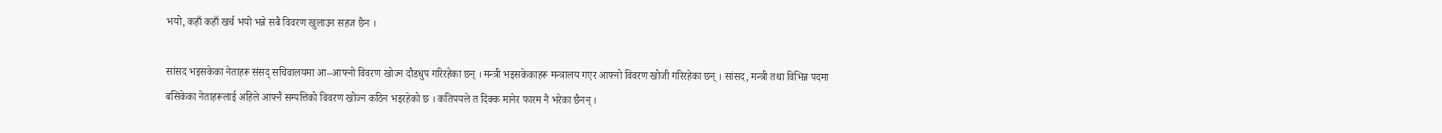भयो, कहाँ कहाँ खर्च भयो भन्ने सबै विवरण खुलाउन सहज छैन ।

सांसद भइसकेका नेताहरू संसद् सचिवालयमा आ–आफ्नो विवरण खोज्न दौडधुप गरिरहेका छन् । मन्त्री भइसकेकाहरू मन्त्रालय गएर आफ्नो विवरण खोजी गरिरहेका छन् । सांसद, मन्त्री तथा विभिन्न पदमा बसिकेका नेताहरूलाई अहिले आफ्नै सम्पत्तिको विवरण खोज्न कठिन भइरहेको छ । कतिपयले त दिक्क मानेर फारम नै भरेका छैनन् ।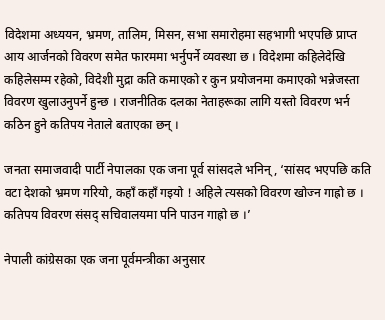विदेशमा अध्ययन, भ्रमण, तालिम, मिसन, सभा समारोहमा सहभागी भएपछि प्राप्त आय आर्जनको विवरण समेत फारममा भर्नुपर्ने व्यवस्था छ । विदेशमा कहिलेदेखि कहिलेसम्म रहेको, विदेशी मुद्रा कति कमाएको र कुन प्रयोजनमा कमाएको भन्नेजस्ता विवरण खुलाउनुपर्ने हुन्छ । राजनीतिक दलका नेताहरूका लागि यस्तो विवरण भर्न कठिन हुने कतिपय नेताले बताएका छन् ।

जनता समाजवादी पार्टी नेपालका एक जना पूर्व सांसदले भनिन्, ‘सांसद भएपछि कति वटा देशको भ्रमण गरियो, कहाँ कहाँ गइयो ! अहिले त्यसको विवरण खोज्न गाह्रो छ । कतिपय विवरण संसद् सचिवालयमा पनि पाउन गाह्रो छ ।’

नेपाली कांग्रेसका एक जना पूर्वमन्त्रीका अनुसार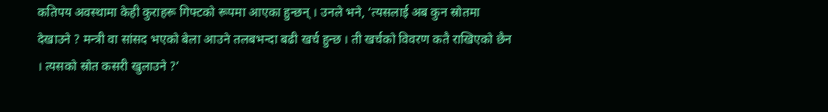कतिपय अवस्थामा केही कुराहरू गिफ्टको रूपमा आएका हुन्छन् । उनले भने, ‘त्यसलाई अब कुन स्रोतमा देखाउने ? मन्त्री वा सांसद भएको बेला आउने तलबभन्दा बढी खर्च हुन्छ । ती खर्चको विवरण कतै राखिएको छैन । त्यसको स्रोत कसरी खुलाउने ?’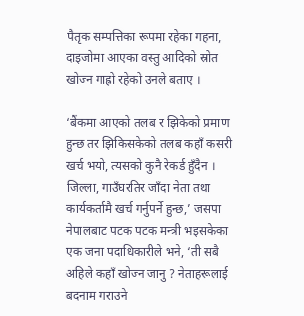पैतृक सम्पत्तिका रूपमा रहेका गहना, दाइजोमा आएका वस्तु आदिको स्रोत खोज्न गाह्रो रहेको उनले बताए ।

‘बैंकमा आएको तलब र झिकेको प्रमाण हुन्छ तर झिकिसकेको तलब कहाँ कसरी खर्च भयो, त्यसको कुनै रेकर्ड हुँदैन । जिल्ला, गाउँघरतिर जाँदा नेता तथा कार्यकर्तामै खर्च गर्नुपर्ने हुन्छ,’ जसपा नेपालबाट पटक पटक मन्त्री भइसकेका एक जना पदाधिकारीले भने, ‘ती सबै अहिले कहाँ खोज्न जानु ? नेताहरूलाई बदनाम गराउने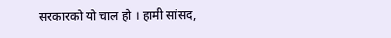सरकारको यो चाल हो । हामी सांसद,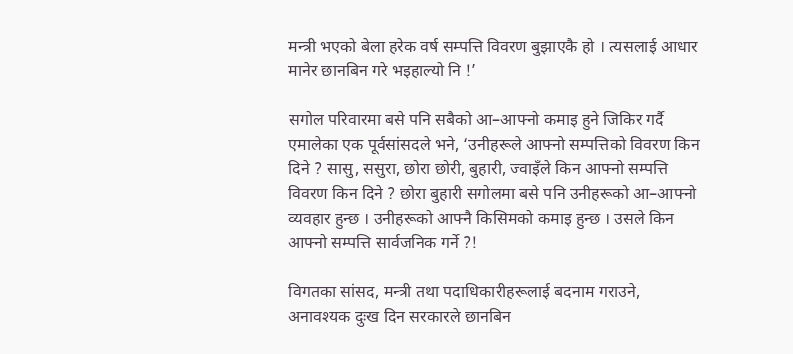मन्त्री भएको बेला हरेक वर्ष सम्पत्ति विवरण बुझाएकै हो । त्यसलाई आधार मानेर छानबिन गरे भइहाल्यो नि !’

सगोल परिवारमा बसे पनि सबैको आ–आफ्नो कमाइ हुने जिकिर गर्दै एमालेका एक पूर्वसांसदले भने, ‘उनीहरूले आफ्नो सम्पत्तिको विवरण किन दिने ? सासु, ससुरा, छोरा छोरी, बुहारी, ज्वाइँले किन आफ्नो सम्पत्ति विवरण किन दिने ? छोरा बुहारी सगोलमा बसे पनि उनीहरूको आ–आफ्नो व्यवहार हुन्छ । उनीहरूको आफ्नै किसिमको कमाइ हुन्छ । उसले किन आफ्नो सम्पत्ति सार्वजनिक गर्ने ?!

विगतका सांसद, मन्त्री तथा पदाधिकारीहरूलाई बदनाम गराउने, अनावश्यक दुःख दिन सरकारले छानबिन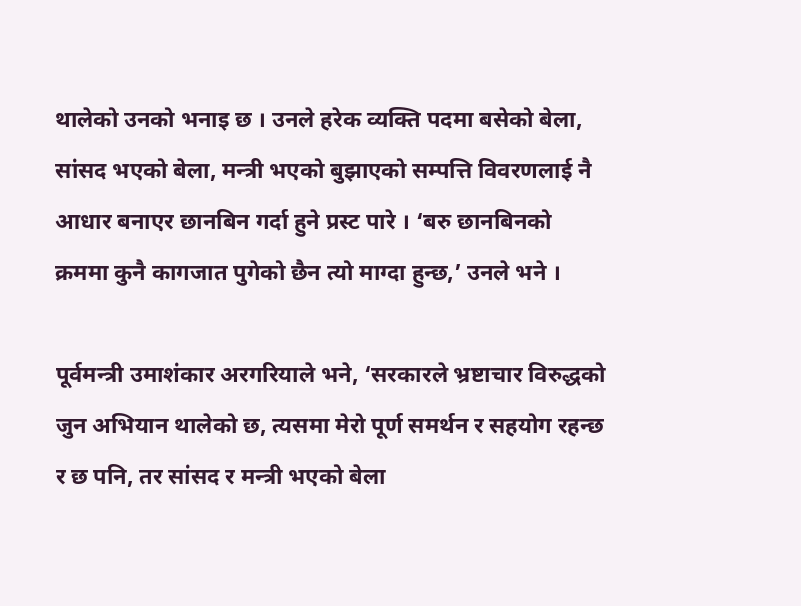थालेको उनको भनाइ छ । उनले हरेक व्यक्ति पदमा बसेको बेला, सांसद भएको बेला, मन्त्री भएको बुझाएको सम्पत्ति विवरणलाई नै आधार बनाएर छानबिन गर्दा हुने प्रस्ट पारे । ‘बरु छानबिनको क्रममा कुनै कागजात पुगेको छैन त्यो माग्दा हुन्छ,’ उनले भने ।

पूर्वमन्त्री उमाशंकार अरगरियाले भने, ‘सरकारले भ्रष्टाचार विरुद्धको जुन अभियान थालेको छ, त्यसमा मेरो पूर्ण समर्थन र सहयोग रहन्छ र छ पनि, तर सांसद र मन्त्री भएको बेला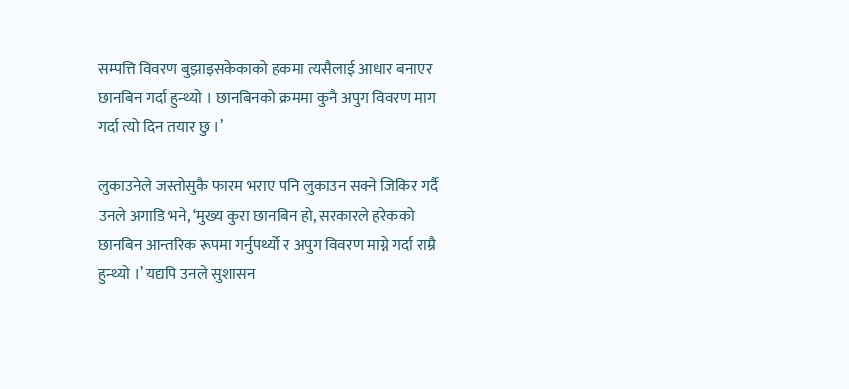सम्पत्ति विवरण बुझाइसकेकाको हकमा त्यसैलाई आधार बनाएर छानबिन गर्दा हुन्थ्यो । छानबिनको क्रममा कुनै अपुग विवरण माग गर्दा त्यो दिन तयार छु ।’

लुकाउनेले जस्तोसुकै फारम भराए पनि लुकाउन सक्ने जिकिर गर्दै उनले अगाडि भने, ‘मुख्य कुरा छानबिन हो, सरकारले हरेकको छानबिन आन्तरिक रूपमा गर्नुपर्थ्यो र अपुग विवरण माग्ने गर्दा राम्रै हुन्थ्यो ।’ यद्यपि उनले सुशासन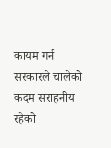कायम गर्न सरकारले चालेको कदम सराहनीय रहेको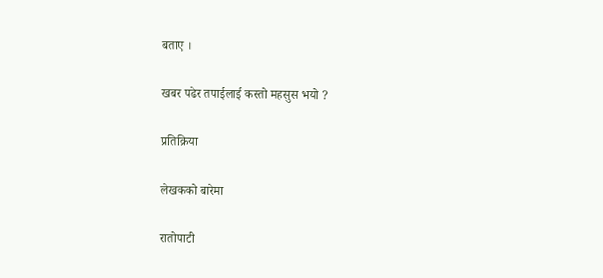बताए ।

खबर पढेर तपाईलाई कस्तो महसुस भयो ?

प्रतिक्रिया

लेखकको बारेमा

रातोपाटी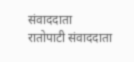संवाददाता
रातोपाटी संवाददाता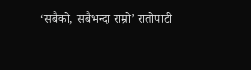‘सबैको, सबैभन्दा राम्रो’ रातोपाटी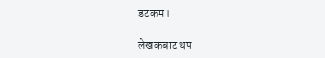डटकम।

लेखकबाट थप